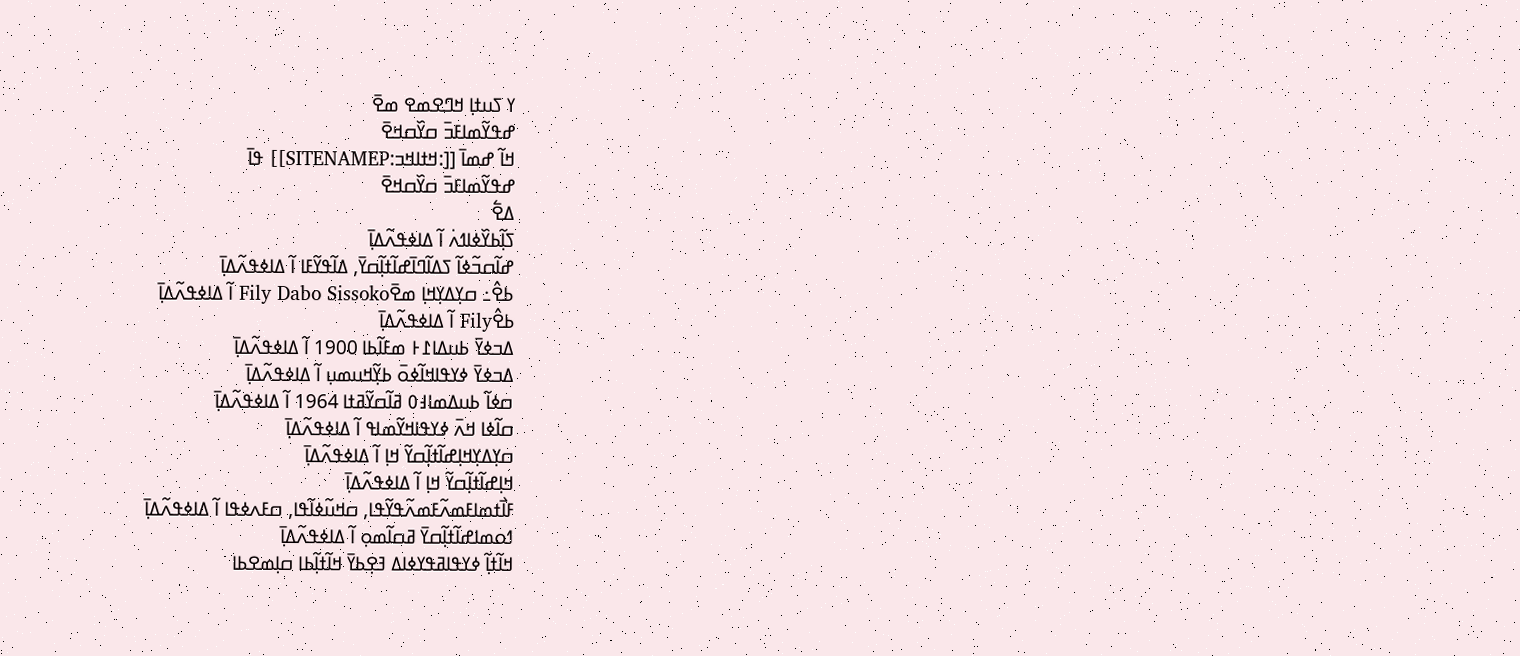ߌ ߖߎߙߊ߲ ߞߣߐߘߐ ߘߐ߫
ߝߟߌ߬ߘߊߓߏ߫ ߛߌ߰ߛߞߐ߫
ߞߊ߬ ߝߘߊ߫ [[:ߞߙߊߞߏ:SITENAMEP]] ߟߊ߫
ߝߟߌ߬ߘߊߓߏ߫ ߛߌ߰ߛߞߐ߫
ߡߐ߱
ߖߊ߲߬ߕߌ߰ߦߊߗߍ߭ ߊ߬ ߡߊߦߟߍ߬ߡߊ߲߫
ߝߊ߬ߛߏ߬ߦߊ߬ ߖߡߊ߬ߣߊ߫ߝߊ߬ߙߊ߲߬ߛߌ߫, ߡߊ߬ߟߌ߬ߓߊ ߊ߬ ߡߊߦߟߍ߬ߡߊ߲߫
ߕߐ߮߸ ߛߌ߲ߡߌ߲ߞߊ߲ ߘߐ߫Fily Dabo Sissoko ߊ߬ ߡߊߦߟߍ߬ߡߊ߲߫
ߕߐ߮Fily ߊ߬ ߡߊߦߟߍ߬ߡߊ߲߫
ߡߏߦߌ߫ ߕߎߡߊ߁߅ ߘߓߊ߬ߕߊ 1900 ߊ߬ ߡߊߦߟߍ߬ߡߊ߲߫
ߡߏߦߌ߫ ߦߌߟߊߞߊ߬ߦߋ߫ ߕߌ߲߬ߞߎߘߎ߲ ߊ߬ ߡߊߦߟߍ߬ߡߊ߲߫
ߛߦߊ߬ ߕߎߡߘߊ߃߀ ߥߊ߬ߛߌ߬ߥߙߊ 1964 ߊ߬ ߡߊߦߟߍ߬ߡߊ߲߫
ߛߊ߬ߦߊ ߞߍ߫ ߦߌߟߊߞߌ߬ߘߊߟ ߊ߬ ߡߊߦߟߍ߬ߡߊ߲߫
ߛߌ߲ߡߌ߲ߞߊ߲ߝߊ߬ߙߊ߲߬ߛߌ߬ ߞߊ߲ ߊ߬ ߡߊߦߟߍ߬ߡߊ߲߫
ߞߊ߲ߝߊ߬ߙߊ߲߬ߛߌ߬ ߞߊ߲ ߊ߬ ߡߊߦߟߍ߬ߡߊ߲߫
ߓߊ߯ߙߘߊߓߘߍ߬ߓߘߍ߬ߟߌ߬ߟߊ, ߛߞߎ߬ߦߊ߬ߟߊ, ߛߓߍߦߟߊ ߊ߬ ߡߊߦߟߍ߬ߡߊ߲߫
ߗߋߘߊߝߊ߬ߙߊ߲߬ߛߌ߫ ߥߛߊ߬ߘߋ߲ ߊ߬ ߡߊߦߟߍ߬ߡߊ߲߫
ߞߊ߬ߙߊ߲߬ ߦߌߟߊߥߟߌߦߊߡ ߔߐ߲ߕߌ߫ ߞߊ߬ߙߊ߲߬ߕߊ ߛߊ߲ߘߐߕߊ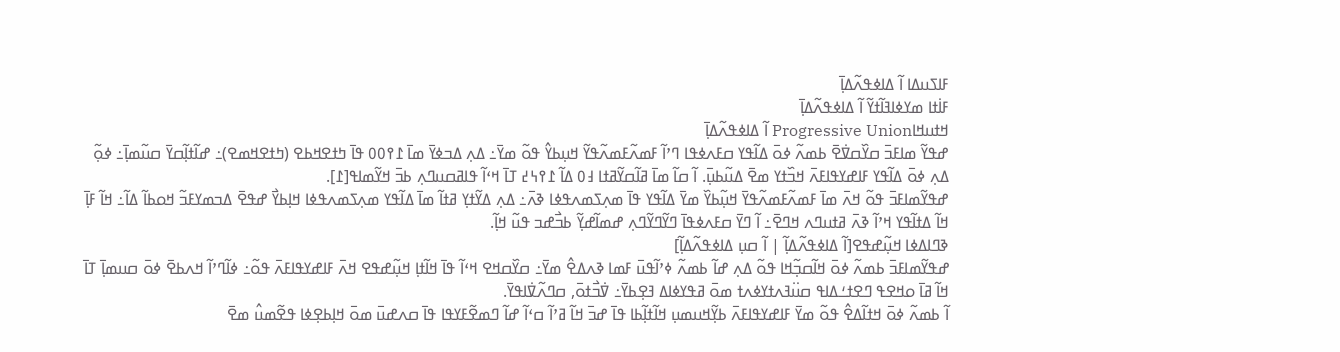ߓߊߖߎߡߊ ߊ߬ ߡߊߦߟߍ߬ߡߊ߲߫
ߓߊ߭ߙߊ ߘߌߦߊߔߊ߬ߙߌ߬ ߊ߬ ߡߊߦߟߍ߬ߡߊ߲߫
ߞߙߎߞߊProgressive Union ߊ߬ ߡߊߦߟߍ߬ߡߊ߲߫
ߝߟߌ߬ ߘߊߓߏ߫ ߛߌ߰ߛߜ߭ߐ߫ ߕߘߍ߬ ߦߋ߫ ߡߊ߬ߟߌ ߛߓߍߦߟߊ ߣߴߊ߬ ߓߘߍ߬ߓߘߍ߬ߟߌ߬ ߞߎ߲ߕߌ߮ ߟߋ߬ ߘߌ߫߸ ߡߍ߲ ߡߏߦߌ߫ ߘߊ߫ ߁߉߀߀ ߟߊ߫ ߤߙߐߞߕߐ (ߤߙߐߞߘߐ)߸ ߝߊ߬ߙߊ߲߬ߛߌ߫ ߛߎ߬ߘߊ߲߫߸ ߦߋ߲߬ ߡߍ߲ ߦߋ߫ ߡߊ߬ߟߌ ߓߊߝߌߟߊߓߍ߫ ߞߏ߰ߙߌ ߘߐ߫ ߡߎ߬ߕߎ߲߫. ߊ߬ ߛߊ߬ ߘߊ߫ ߥߊ߬ߛߌ߬ߥߙߊ ߃߀ ߡߊ߬ ߁߉߆߄ ߠߊ߫ ߞߵߊ߬ ߟߊߥߛߎߣߍ߲ ߕߏ߫ ߞߌ߬ߘߊߟ[߁].
ߝߟߌ߬ߘߊߓߏ߫ ߟߋ߬ ߞߍ߫ ߘߊ߫ ߓߘߍ߬ߓߘߍ߬ߟߌ߫ ߞߎ߲߬ߕߌ߰ ߘߌ߫ ߡߊ߬ߟߌ ߟߊ߫ ߘߍ߲ߖߘߍߟߦߊ ߢߍ߫߸ ߡߍ߲ ߡߌ߬ߙߌ߲ ߥߙߊ߬ ߘߊ߫ ߡߊ߬ߟߌ ߘߍ߲ߖߘߍߟߦߊ ߞߊ߲ߕߌ߯ ߝߟߐ߫ ߡߏߘߌߓߏ߬ ߞߋߕߊ߬ ߡߊ߬߸ ߞߊ߬ ߓߊ߲߫ ߞߊ߬ ߡߙߊ߬ߟߌ ߞߴߊ߬ ߢߍ߫ ߥߙߎߣߍ ߞߣߐ߫߸ ߊ߬ ߣߌ߫ ߛߓߍߦߟߊ߫ ߣߌ߬ߣߌ߬ߣߍ߲ ߝߘߊ߬ߝߌ߲߬ ߕߏ߯ߝߏ ߟߎ߬ ߞߊ߲߬.
ߢߣߊߡߦߊ ߞߎ߲߬ߝߟߐ[ߊ߬ ߡߊߦߟߍ߬ߡߊ߲߬ | ߊ߬ ߛߎ߲ ߡߊߦߟߍ߬ߡߊ߲߬]
ߝߟߌ߬ߘߊߓߏ߫ ߕߘߍ߬ ߦߋ߫ ߞߊ߬ߛߏ߲߬ߞߊ ߟߋ߬ ߡߍ߲ ߝߊ߬ ߕߘߍ߬ ߦߴߊ߬ߟߎ߫ ߓߘߊ ߢߍߡߐ߮ ߘߌ߫߸ ߛߌ߰ߛߞߐ ߞߵߊ߬ ߟߊ߫ ߞߊ߬ߙߊ߲ ߞߎ߲߬ߝߟߐ ߞߍ߫ ߓߊߝߌߟߊߓߍ߫ ߟߋ߬߸ ߦߊ߬ߣߴߊ߬ ߞߍߕߐ߫ ߦߋ߫ ߛߎߘߊ߲߫ ߠߊ߫ ߞߊ߬ ߥߊ߫ ߋߞߐߟ ߣߐߙߑߡߊߟ ߛߎ߳ߔߍߙߌߦߍߙ ߘߋ߫ ߥߟߌߦߊߡ ߔߐ߲ߕߌ߫߸ ߜ߭ߏ߯ߙߋ߫, ߛߣߍ߬ߜ߭ߊߟߌ߫.
ߊ߬ ߕߘߍ߬ ߦߋ߫ ߞߙߊ߬ߡߐ߮ ߟߋ߬ ߘߌ߫ ߓߊߝߌߟߊߓߍ߫ ߕߌ߲߬ߞߎߘߎ߲ ߞߊ߬ߙߊ߲߬ߕߊ ߟߊ߫ ߝߏ߫ ߞߊ߬ ߥߴߊ߬ ߛߵߊ߬ ߝߊ߬ ߣߘߐ߬ߓߌߟߊ ߟߊ߫ ߛߍߝߎ߫ ߘߋ߫ ߞߊ߲ߕߐ߲ߦߊ ߟߐ߬ߘߎ߮ ߘߐ߫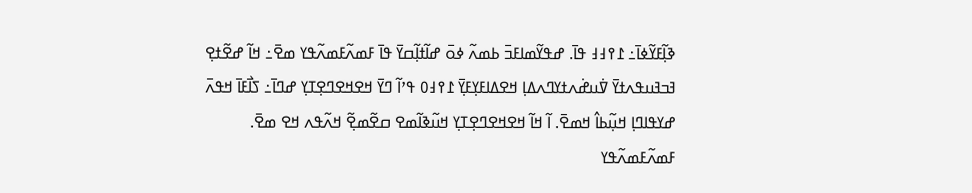ߢߊ߲߬ߓߌ߬ߦߊ߫߸ ߁߉߃߃ ߟߊ߫. ߝߟߌ߬ߘߊߓߏ߫ ߕߘߍ߬ ߦߋ߫ ߝߊ߬ߙߊ߲߬ߛߌ߫ ߟߊ߫ ߓߘߍ߬ߓߘߍ߬ߟߌ ߘߐ߫߸ ߞߊ߬ ߝߐ߬ߙߐ߲ ߔߏߔߎߟߍߙߌ߫ ߜ߭ߎߝ߭ߍߙߌߣߍߡߊ߲ ߞߐߡߊߓߌ߲ߓߌ߲߫ ߁߉߃߀ ߟߴߊ߬ ߣߌ߫ ߞߐߞߐߣߐ߲ߠߌ߲ ߝߣߊ߫߸ ߖߊ߯ߓߊ߫ ߞߟߍ߫ ߝߌߟߊߣߊ߲ ߞߎ߲߬ߕߊ߮ ߞߘߐ߫. ߊ߬ ߞߊ߬ ߞߐߞߐߣߐ߲ߠߌ߲ ߞߎ߬ߢߊ߬ߘߐ ߛߐ߬ߘߐ߲߬ ߞߍ߬ߟߍ ߞߐ ߘߐ߫.
ߓߘߍ߬ߓߘߍ߬ߟߌ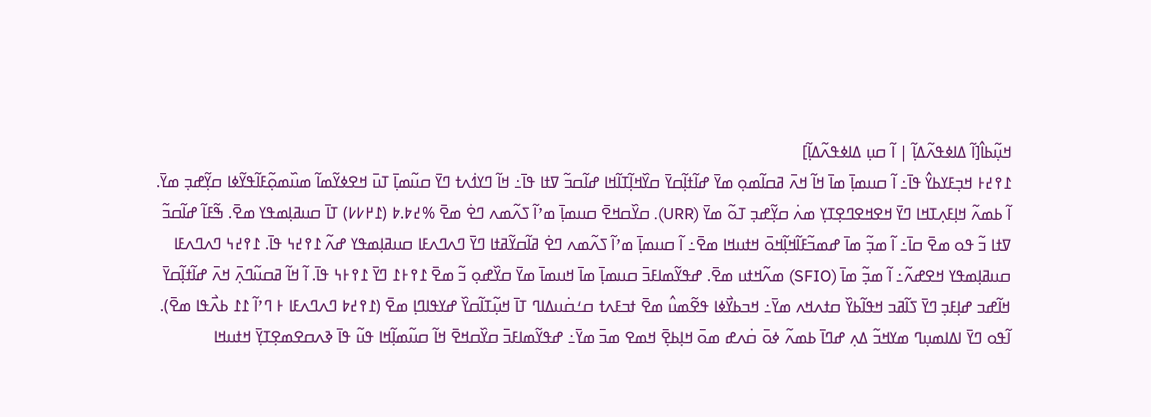ߞߎ߲߬ߕߊ߮[ߊ߬ ߡߊߦߟߍ߬ߡߊ߲߬ | ߊ߬ ߛߎ߲ ߡߊߦߟߍ߬ߡߊ߲߬]
߁߉߄߅ ߞߏ߲ߓߌߕߌ߮ ߟߊ߫߸ ߊ߬ ߛߎߘߊ߲߫ ߘߊ߫ ߞߊ߬ ߞߍ߫ ߥߛߊ߬ߘߋ߲ ߘߌ߫ ߝߊ߬ߙߊ߲߬ߛߌ߫ ߛߌ߰ߞߊ߲߬ߠߊ߬ߞߊ ߝߊ߬ߛߏ߬ ߜߙߊ ߟߊ߫߸ ߞߊ߬ ߣߌߗ߭ߍߙ ߣߌ߫ ߛߎ߬ߘߊ߲߫ ߠߎ߫ ߞߐߦߌ߬ߘߊ߬ ߘߎ߰ߘߋ߲߬ߓߊ߬ߟߌ߬ߦߊ ߛߌ߲߬ߝߏ߲ ߘߌ߫. ߊ߬ ߕߘߍ߬ ߞߊ߲ߓߍ߲ߠߞߊ ߣߌ߫ ߞߐߞߐߣߐ߲ߠߌ߲ ߘߍ߭ ߛߌ߲߬ߝߏ߲ ߠߋ߬ ߘߌ߫ (URR). ߛߌ߰ߛߞߐ߫ ߛߎߘߊ߲߫ ߘߴߊ߬ ߖߍ߬ߘߍ ߣߐ߭ ߘߐ߫ %߄߈.߈ (߁߂߇߇) ߠߊ߫ ߛߎߥߊ߲ߘߟߌ ߘߐ߫. ߒ߬ߓߊ߬ ߝߊ߬ߛߏ߬ ߜߙߊ ߏ߬ ߟߋ ߘߐ߫ ߛߊ߫߸ ߊ߬ ߘߏ߲߬ ߘߊ߫ ߝߘߏ߬ߓߊ߬ߞߊ߲߬ߞߋ߫ ߞߙߎߞߊ ߘߐ߫߸ ߊ߬ ߛߎߘߊ߲߫ ߘߴߊ߬ ߖߍ߬ߘߍ ߣߐ߭ ߥߊ߬ߛߌ߬ߥߙߊ ߣߌ߫ ߣߍߣߍߓߊ ߛߎߥߊ߲ߘߟߌ ߝߍ߬ ߁߉߄߆ ߟߊ߫. ߁߉߄߆ ߣߍߣߍߓߊ ߛߎߥߊ߲ߘߟߌ ߞߐߝߍ߬߸ ߊ߬ ߘߏ߲߬ ߘߊ߫ (SFIO) ߘߍ߬ߞߙߎ ߘߐ߫. ߝߟߌ߬ߘߊߓߏ߫ ߛߎߘߊ߲߫ ߘߊ߫ ߞߎߘߊ߫ ߘߌ߫ ߛߌ߰ߝߋ߲ ߏ߬ ߘߐ߫ ߁߉߅߁ ߣߌ߫ ߁߉߅߆ ߟߊ߫. ߊ߬ ߞߊ߬ ߥߛߎ߬ߣߍ߲߫ ߞߍ߫ ߝߊ߬ߙߊ߲߬ߛߌ߫ ߞߊ߬ߝߏ ߝߊ߲ߓߏ߲ ߣߌ߫ ߖߊ߬ߥߏ ߞߟߊ߬ߕߌ߰ ߛߙߍߞߍ ߘߌ߫߸ ߞߏߕߌ߯ߦߊ ߟߐ߬ߘߎ߮ ߘߐ߫ ߙߏߓߍߙ ߛߑߛ߭ߎߡߊߣ ߠߊ߫ ߞߎ߲߬ߠߊ߬ߛߌ߰ ߝߌߟߊߣߊ߲ ߘߐ߫ (߁߉߄߈ ߣߍߣߍߓߊ ߅ ߣߴߊ߬ ߁߁ ߕߍ߯ߟߊ ߘߐ߫).
ߊ߬ߟߋ ߣߌ߫ ߊߡߊߘߎ߲ߣ ߘߌߞߏ߬ ߡߍ߲ ߝߣߊ߫ ߕߘߍ߬ ߦߋ߫ ߛ߭ߍߝ ߘߋ߫ ߞߊ߲ߕߐ߲߫ ߞߘߐ ߘߏ߫ ߘߌ߫߸ ߝߟߌ߬ߘߊߓߏ߫ ߛߌ߰ߛߞߐ߫ ߞߊ߬ ߛߎ߬ߘߊ߲߬ߞߊ ߟߎ߬ ߟߊ߫ ߢߍߛߐߘߐ߲ߠߌ߲߫ ߞߙߎߞߊ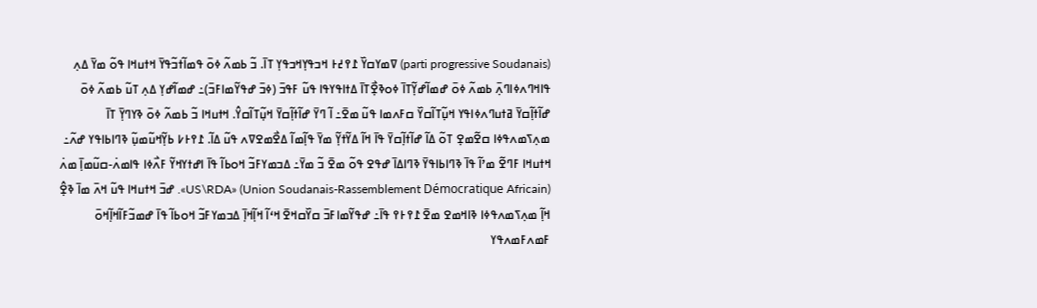(parti progressive Soudanais) ߜߘߌߛߌ߰ ߁߉߄߅ ߞߏߟߌ߲ߞߏߟߌ߲ ߠߊ߫. ߏ߬ ߕߘߍ߬ ߦߋ߫ ߟߘߊ߬ߙߏ߬ߟߌ߫ ߞߙߎߞߊ ߟߋ߬ ߘߌ߫ ߡߍ߲ ߟߊߞߣߍߦߊߣߍ߲߫ ߕߘߍ߬ ߦߋ߫ ߝߘߊ߬ߝߌ߲߬ߠߊ߫ ߦߋߢߐ߲߯ߠߊ߫ ߡߙߊߟߌߟߊ ߟߎ߬ ߓߟߏ߫ (ߦߏ߫ ߝߟߌ߬ߘߊߓߏ߫)߸ ߝߘߊ߬ߝߌ߲ ߡߍ߲ ߠߎ߬ ߕߘߍ߬ ߦߋ߫ ߝߊ߬ߙߊ߲߬ߛߌ߫ ߥߙߎߣߍߦߊߟߌ ߞߎ߲߬ߠߊ߬ߛߌ߰ ߛߓߍߘߊ ߟߎ߬ ߘߐ߫߸ ߊ߬ ߣߌ߫ ߝߊ߬ߙߊ߲߬ߛߌ߫ ߞߎ߲߬ߠߊ߬ߛߌ߮. ߞߙߎߞߊ ߏ߬ ߕߘߍ߬ ߦߋ߫ ߢߌߣߌ߲߫ ߠߊ߫ ߘߍ߲ߖߘߍߟߦߊ ߛߐ߬ߘߐ߲ ߠߋ߬ ߡߊ߬ ߝߊ߬ߙߊ߲߬ߛߌ߫ ߟߊ߫ ߞߊ߬ ߡߌ߬ߙߌ߲߬ ߘߌ߫ ߟߊ߲߬ߘߊ߬ ߡߐ߯ߘߐߜߍ ߟߎ߬ ߡߊ߬. ߁߉߅߇ ߕߌ߲߬ߞߎ߬ߘߎ߲߬ ߢߣߊߕߊߟߌ ߝߍ߬߸ ߞߙߎߞߊ ߓߣߐ߬ ߘߴߊ߬ ߟߊ߫ ߢߣߊߕߊߟߌ߫ ߢߣߊߡߊ߫ ߝߟߐ ߟߋ߬ ߘߐ߫ ߏ߬ ߘߌ߫߸ ߡߏߘߌߓߏ߬ ߞߋߕߊ߬ ߟߊ߫ ߊߝߙߌߞߌ߬ ߓߍ߯ߦߊ ߟߊߘߍ߭-ߛߎ߬ߘߊ߲߫ ߘߍ߭ (Union Soudanais-Rassemblement Démocratique Africain) «US\RDA». ߝߏ߫ ߞߙߎߞߊ ߟߎ߬ ߞߍ߫ ߘߊ߫ ߢߐ߲߮ ߞߊ߲߬ ߘߍ߲ߖߘߍߟߦߊ ߢߊߞߘߐ ߘߐ߫ ߁߉߅߉ ߟߊ߫߸ ߝߟߌ߬ߘߊߓߏ߫ ߛߌ߰ߛߞߐ߫ ߞߵߊ߬ ߞߊ߲߬ߞߊ߲߫ ߡߏߘߌߓߏ߬ ߞߋߕߊ߬ ߟߊ߫ ߝߘߏ߬ߓߊ߬ߞߊ߲߬ߞߋ߫ ߓߘߍߓߘߍߟߌ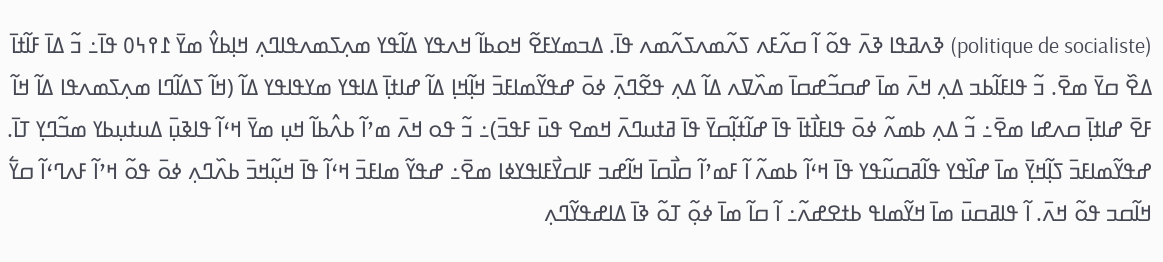(politique de socialiste) ߢߍߥߟߊ ߢߍ߫ ߟߋ߬ ߊ߬ ߛߍ߬ߓߍ ߖߍ߬ߘߍߖߍ߬ߘߍ ߟߊ߫. ߡߏߘߌߓߐ߬ ߞߋߕߊ߬ ߞߍߟߌ ߡߊ߬ߟߌ ߘߍ߲ߖߘߍߟߊߣߍ߲ ߞߊ߲ߕߌ߮ ߘߌ߫ ߁߉߆߀ ߟߊ߫߸ ߏ߬ ߡߊ߫ ߓߊ߬ߙߊ߫ ߡߐ߰ ߛߌ߫ ߘߐ߫. ߏ߬ ߟߊߓߊ߬ߕߏ ߡߍ߲ ߞߍ߫ ߘߊ߫ ߝߛߏ߬ߝߛߊ߫ ߘߍ߰ߜߍ ߡߊ߬ ߡߍ߲ ߟߐ߬ߣߍ߲߫ ߦߋ߫ ߝߟߌ߬ߘߊߓߏ߫ ߞߊ߲߬ߞߊ߲ ߡߊ߬ ߝߊߙߊ߲߫ ߡߊߟߌ ߘߌߟߊߟߌ ߡߊ߬ (ߞߊ߬ ߖߡߊ߬ߣߊ ߘߍ߲ߖߘߍߟߊ ߡߊ߬ ߞߊ߬ ߓߐ߫ ߝߊߙߊ߲߫ ߛߍߝߊ ߘߐ߫߸ ߏ߬ ߡߍ߲ ߕߘߍ߬ ߦߋ߫ ߟߊߓߊ߯ߙߊ߫ ߟߊ߫ ߝߊ߬ߙߊ߲߬ߛߌ߫ ߟߊ߫ ߥߙߎߣߍ߫ ߞߘߐ ߟߎ߫ ߓߟߏ߫)߸ ߏ߬ ߟߋ ߞߍ߫ ߘߴߊ߬ ߕߍ߮ߕߊ߬ ߞߎ߲ ߘߌ߫ ߞߵߊ߬ ߟߊߢߎ߲߫ ߡߎߙߎ߲ߕߌ ߘߏ߬ߣߌ߲ ߠߊ߫. ߝߟߌ߬ߘߊߓߏ߫ ߖߊ߲߬ߞߌ߲߫ ߘߊ߫ ߝߊ߰ߟߌ ߟߊ߬ߥߛߎ߬ߟߌ ߟߊ߫ ߞߵߊ߬ ߕߘߍ߬ ߊ߬ ߓߘߴߊ߬ ߛߊ߯ߛߊ߫ ߞߊ߬ߝߏ ߓߊߛߌ߯ߓߊߟߌߦߊ ߘߐ߫߸ ߝߟߌ߬ ߘߊߓߏ߫ ߞߵߊ߬ ߟߊ߫ ߞߎ߲߬ߞߏ߫ ߕߍ߰ߣߍ߲ ߦߋ߫ ߟߋ߬ ߞߴߊ߬ ߓߍߣߵߊ߬ ߛߌ߱ ߞߊ߬ߛߏ ߟߋ߬ ߞߍ߫. ߊ߬ ߟߊߥߛߎ߫ ߘߊ߫ ߞߌ߬ߘߊߟ ߕߙߐߝߍ߬߸ ߊ߬ ߛߊ߬ ߘߊ߫ ߦߋ߲߬ ߠߋ߬ ߢߊ߫ ߡߊߝߟߌ߬ߣߍ߲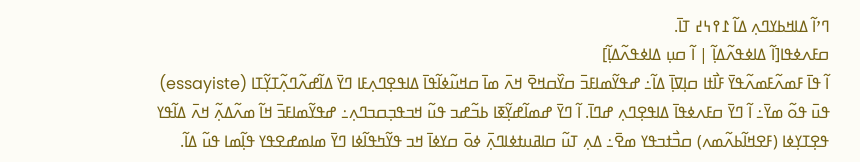ߣߴߊ߬ ߡߊߞߕߌߣߍ߲ ߡߊ߬ ߁߉߆߄ ߠߊ߫.
ߛߓߍߦߟߊ[ߊ߬ ߡߊߦߟߍ߬ߡߊ߲߬ | ߊ߬ ߛߎ߲ ߡߊߦߟߍ߬ߡߊ߲߬]
ߊ߬ ߟߊ߫ ߓߘߍ߬ߓߘߍ߬ߟߌ߫ ߓߊ߯ߙߊ ߛߊ߲ߜߊ߲߫ ߡߊ߬߸ ߝߟߌ߬ߘߊߓߏ߫ ߛߌ߰ߛߞߐ߫ ߞߍ߫ ߘߊ߫ ߛߞߎ߬ߦߊ߬ߟߊ߫ ߡߊߟߐ߲ߣߍ߲ߓߊ ߣߌ߫ ߡߊ߬ߝߍ߬ߣߍ߲߬ߠߌ߲߬ߠߊ (essayiste) ߟߎ߫ ߟߋ߬ ߘߌ߫߸ ߊ߬ ߣߌ߫ ߛߓߍߦߟߊ߫ ߡߊߟߐ߲ߣߍ߲ ߝߣߊ߫. ߊ߬ ߣߌ߫ ߝߘߊ߬ߝߌ߲߬ߧߊ ߕߏ߬ߝߏ ߟߎ߬ ߞߏߟߏ߲ߛߏߣߍ߲߸ ߝߟߌ߬ߘߊߓߏ߫ ߞߊ߬ ߘߍ߬ߡߍ߲߬ ߞߍ߫ ߡߊ߬ߟߌ ߟߐ߲ߠߌ߲ߦߊ (ߓߐߞߊ߬ߕߍ߬ߘߍ) ߛߏ߯ߙߏߟߌ ߘߐ߫߸ ߡߍ߲ ߠߎ߬ ߛߊߥߎߙߦߊߣߍ߲߫ ߦߋ߫ ߛߌߦߊ߫ ߞߏ ߟߌ߬ߤߟߊ߬ߦߊ ߣߌ߫ ߘߊߘߝߐߟߌ ߟߊ߲߬ߘߊ ߟߎ߬ ߡߊ߬.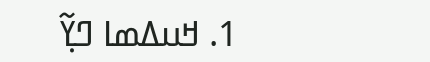1. ߞߎߡߘߊ ߣߌ߲߬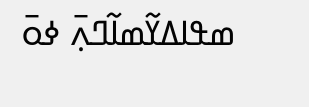ߘߟߊߡߌ߬ߘߊ߬ߣߍ߲߫ ߦߋ߫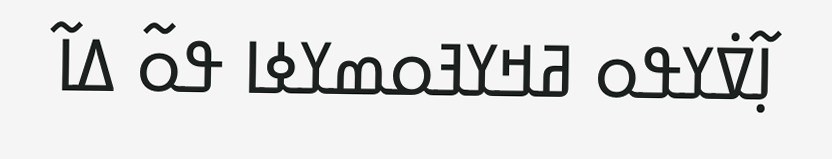ߊ߲߬ߜ߭ߌߟߋ ߥߞߌߔߋߘߌߦߊ ߟߋ߬ ߡߊ߬